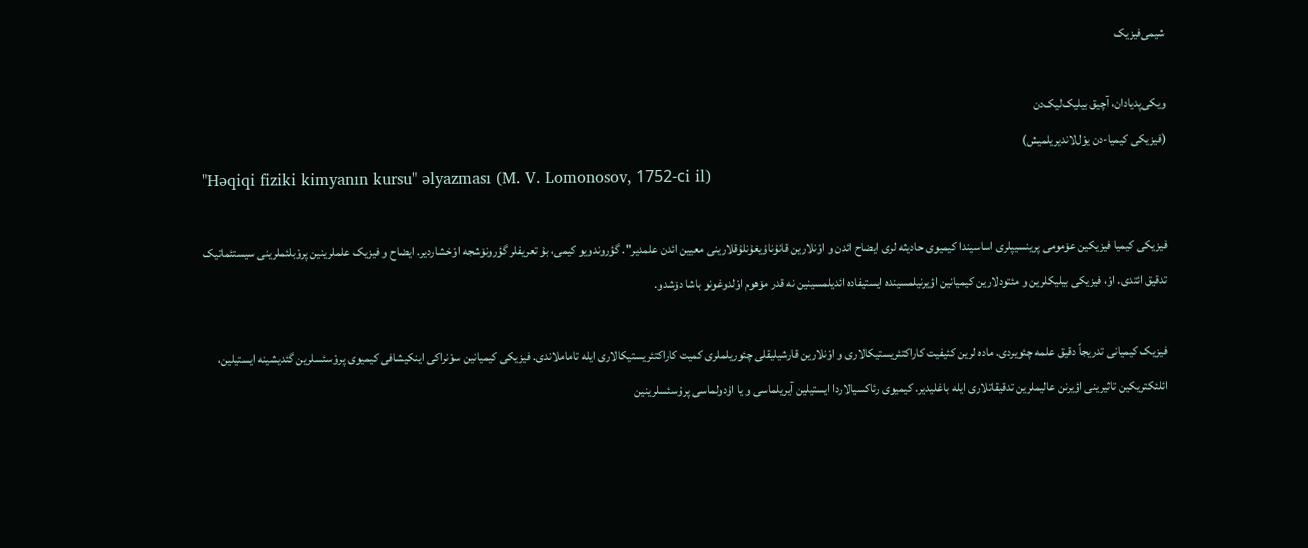شیمی‌فیزیک

ویکی‌پدیادان، آچیق بیلیک‌لیک‌دن
(فیزیکی کیمیا-دن يوْل‌لاندیریلمیش)
"Həqiqi fiziki kimyanın kursu" əlyazması (M. V. Lomonosov, 1752-сi il)

فیزیکی کیمیا فیزیکین عۆمومی پرینسیپلری اساسیندا کیمیوی حادیثه لری ایضاح ائدن و اوْنلارین قانۇناۇیغۇنلۇقلارینی معیین ائدن علمدیر". گؤروندویو کیمی، بۇ تعریفلر گؤرونۆشجه اوْخشاردیر. ایضاح و فیزیک علملرینین پروْبلئملرینی سیستئماتیک تدقیق ائتدی. اوْ، فیزیکی بیلیکلرین و مئتودلارین کیمیانین اؤیرنیلمسینده ایستیفاده ائدیلمسینین نه قدر مۆهوم اوْلدوغونو باشا دۆشدو.

فیزیک کیمیانی تدریجاً دقیق علمه چئویردی. ماده لرین کئیفیت کاراکتئریستیکالاری و اوْنلارین قارشیلیقلی چئوریلملری کمیت کاراکتئریستیکالاری ایله تاماملاندی. فیزیکی کیمیانین سوْنراکی اینکیشافی کیمیوی پروْسئسلرین گئدیشینه ایستیلین، ائلئکتریکین تاثیرینی اؤیرنن عالیملرین تدقیقاتلاری ایله باغلیدیر. کیمیوی رئاکسیالاردا ایستیلین آیریلماسی و یا اۇدولماسی پروْسئسلرینین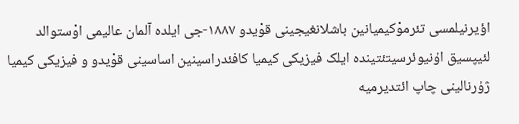اؤیرنیلمسی تئرموْکیمیانین باشلانغیجینی قوْیدو ۱۸۸۷-جی ایلده آلمان عالیمی اوْستوالد لئیپسیق اۇنیوئرسیتئتینده ایلک فیزیکی کیمیا کافئدراسینین اساسینی قوْیدو و فیزیکی کیمیا ژۇرنالینی چاپ ائتدیرمیه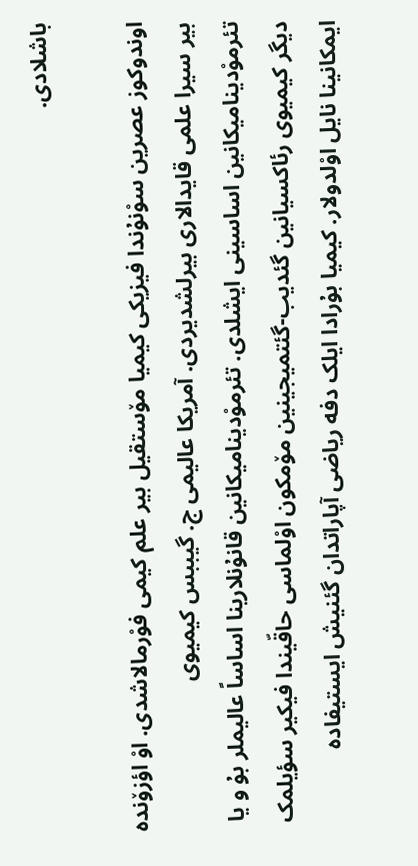باشلادی.

اوندوکوز عصرین سوْنۇندا فیزیکی کیمیا مۆستقیل بیر علم کیمی فوْرمالاشدی. اوْ اؤزۆنده بیر سیرا علمی قایدالاری بیرلشدیردی. آمریکا عالیمی ج. گیببس کیمیوی تئرموْدینامیکانین اساسینی ایشلدی. تئرموْدینامیکانین قانۇنلارینا اساساً عالیملر بۇ و یا دیگر کیمیوی رئاکسیانین گئدیب-گئتمیجینین مۆمکون اوْلماسی حاقّیندا فیکیر سؤیلمک ایمکانینا نایل اوْلدولار. کیمیا بۇرادا ایلک دفه ریاضی آپاراتدان گئنیش ایستیفاده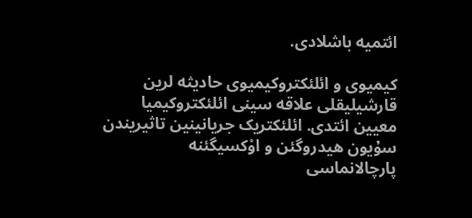ائتمیه باشلادی.

کیمیوی و ائلئکتروکیمیوی حادیثه لرین قارشیلیقلی علاقه سینی ائلئکتروکیمیا معیین ائتدی. ائلئکتریک جریانینین تاثیریندن سۇیون هیدروگئن و اوْکسیگئنه پارچالانماسی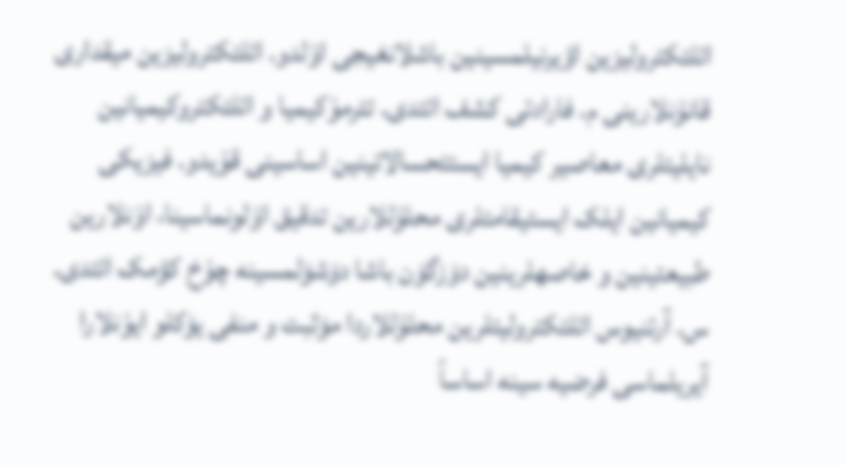ائلئکترولیزین اؤیرنیلمسینین باشلانغیجی اوْلدو. ائلئکترولیزین میقداری قانۇنلارینی م. فارادئی کشف ائتدی. تئرموْکیمیا و ائلئکتروکیمیانین نایلیتلری معاصیر کیمیا ایستئحسالاتینین اساسینی قوْیدو. فیزیکی کیمیانین ایلک ایستیقامتلری محلۇللارین تدقیق اوْلونماسینا، اوْنلارین طبیعتینین و خاصهلرینین دۆزگۆن باشا دۆشۆلمسینه چوْخ کؤمک ائتدی. س. آرئنیوس ائلئکترولیتلرین محلۇللاردا مۆثبت و منفی یۆکلو ایوْنلارا آیریلماسی فرضیه سینه اساساً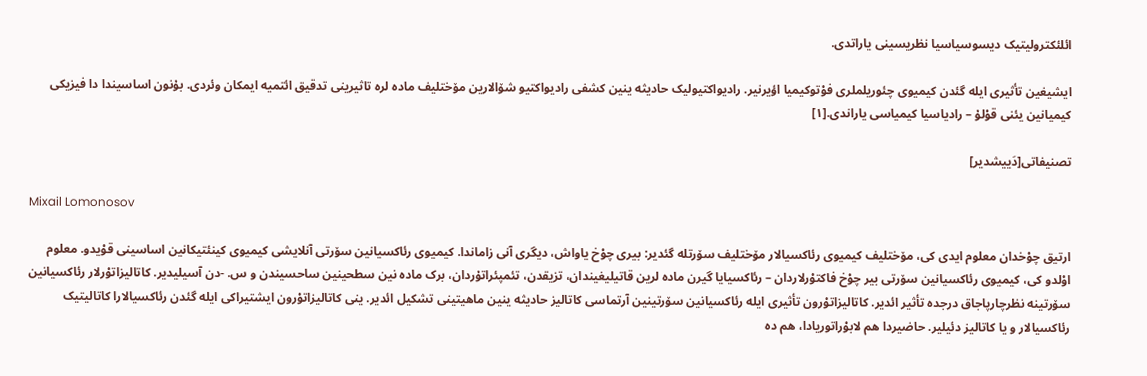ائلئکترولیتیک دیسوسیاسیا نظریسینی یاراتدی.

ایشیغین تأثیری ایله گئدن کیمیوی چئوریلملری فوْتوکیمیا اؤیرنیر. رادیواکتیولیک حادیثه ینین کشفی رادیواکتیو شۆالارین مۆختلیف ماده لره تاثیرینی تدقیق ائتمیه ایمکان وئردی. بۇنون اساسیندا دا فیزیکی کیمیانین یئنی قوْلۇ – رادیاسیا کیمیاسی یاراندی.[۱]

تصنیفاتی[دَییشدیر]

Mixail Lomonosov

ارتیق چوْخدان معلوم ایدی کی، مۆختلیف کیمیوی رئاکسیالار مۆختلیف سۆرتله گئدیر: بیری چوْخ یاواش، دیگری آنی زاماندا. کیمیوی رئاکسیانین سۆرتی آنلایشی کیمیوی کینئتیکانین اساسینی قوْیدو. معلوم اوْلدو کی، کیمیوی رئاکسیانین سۆرتی بیر چوْخ فاکتوْرلاردان – رئاکسیایا گیرن ماده لرین قاتیلیغیندان، تزیقدن، تئمپئراتۇردان، برک ماده نین سطحینین ساحسیندن و س. -دن آسیلیدیر. کاتالیزاتوْرلار رئاکسیانین سۆرتینه نظرچارپاجاق درجده تأثیر ائدیر. کاتالیزاتوْرون تأثیری ایله رئاکسیانین سۆرتینین آرتماسی کاتالیز حادیثه ینین ماهیتینی تشکیل ائدیر. ینی کاتالیزاتوْرون ایشتیراکی ایله گئدن رئاکسیالارا کاتالیتیک رئاکسیالار و یا کاتالیز دئیلیر. حاضیردا هم لابوْراتوریادا، هم ده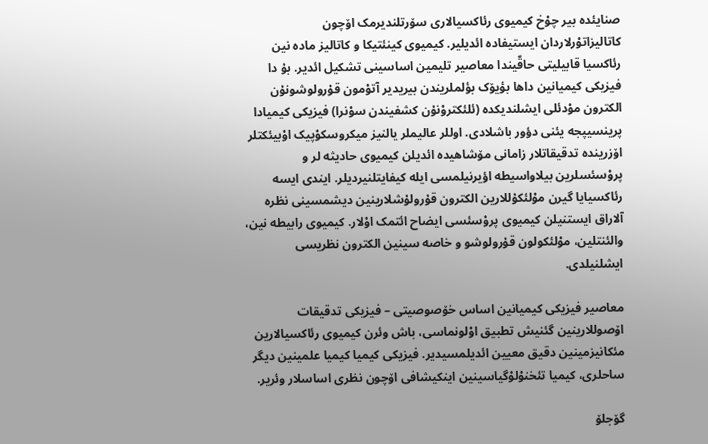صنایئده بیر چوْخ کیمیوی رئاکسیالاری سۆرتلندیرمک اۆچون کاتالیزاتوْرلاردان ایستیفاده ائدیلیر. کیمیوی کینئتیکا و کاتالیز ماده نین رئاکسیا قابیلیتی حاقّیندا معاصیر تلیمین اساسینی تشکیل ائدیر. بۇ دا فیزیکی کیمیانین داها بؤیۆک بؤلملریندن بیریدیر آتوْمون قۇرولوشونۇن الکترون موْدئلی ایشلندیکده (ئلئکتروْنۇن کشفیندن سوْنرا) فیزیکی کیمیادا پرینسیپجه یئنی دؤور باشلادی. اوللر عالیملر یالنیز میکروسکوْپیک اوْبیئکتلر اۆزرینده تدقیقاتلار زامانی مۆشاهیده ائدیلن کیمیوی حادیثه لر و پروْسئسلرین بیلاواسیطه اؤیرنیلمسی ایله کیفایتلنیردیلر. ایندی ایسه رئاکسیایا گیرن موْلئکۇللارین الکترون قۇرولۇشلارینین دیشمسینی نظره آلاراق ایستنیلن کیمیوی پروْسئسی ایضاح ائتمک اوْلار. کیمیوی رابیطه نین، والئنتلین، موْلئکولون قۇرولوشو و خاصه سینین الکترون نظریسی ایشلنیلدی.

معاصیر فیزیکی کیمیانین اساس خۆصوصیتی – فیزیکی تدقیقات اۆصوللارینین گئنیش تطبیق اوْلونماسی، باش وئرن کیمیوی رئاکسیالارین مئکانیزمینین دقیق معیین ائدیلمسیدیر. فیزیکی کیمیا کیمیا علمینین دیگر ساحلری، کیمیا تئخنوْلوْگیاسینین اینکیشافی اۆچون نظری اساسلار وئریر.

گۆجلۆ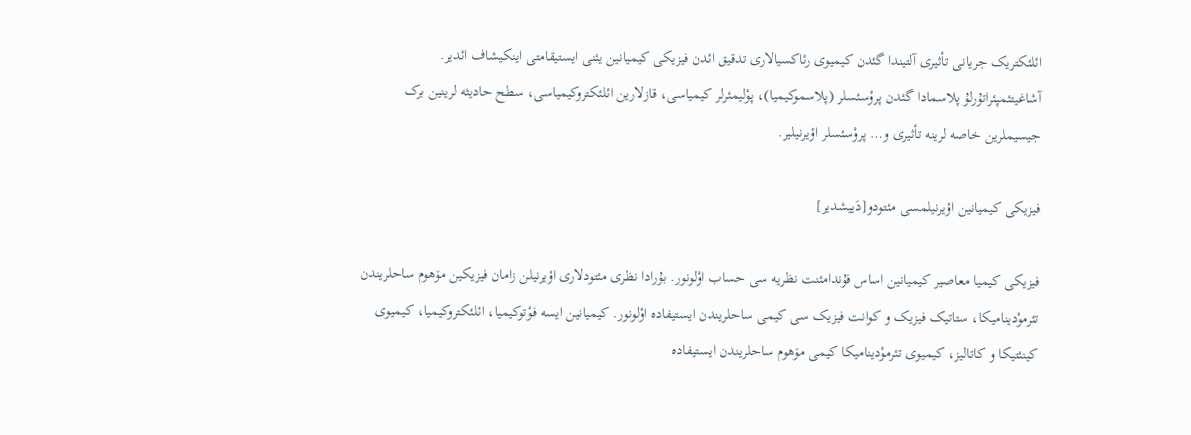ائلئکتریک جریانی تأثیری آلتیندا گئدن کیمیوی رئاکسیالاری تدقیق ائدن فیزیکی کیمیانین یئنی ایستیقامتی اینکیشاف ائدیر. آشاغیتئمپئراتۇرلۇ پلاسمادا گئدن پروْسئسلر (پلاسموکیمیا)، پوْلیمئرلر کیمیاسی، قازلارین ائلئکتروکیمیاسی، سطح حادیثه لرینین برک جیسیملرین خاصه لرینه تأثیری و… پروْسئسلر اؤیرنیلیر.

فیزیکی کیمیانین اؤیرنیلمسی مئتودو[دَییشدیر]

فیزیکی کیمیا معاصیر کیمیانین اساس فۇندامئنت نظریه سی حساب اوْلونور. بۇرادا نظری مئتودلاری اؤیرنیلن زامان فیزیکین مۆهوم ساحلریندن تئرموْدینامیکا، ستاتیک فیزیک و کوانت فیزیک سی کیمی ساحلریندن ایستیفاده اوْلونور. کیمیانین ایسه فوْتوکیمیا، ائلئکتروکیمیا، کیمیوی کینئتیکا و کاتالیز، کیمیوی تئرموْدینامیکا کیمی مۆهوم ساحلریندن ایستیفاده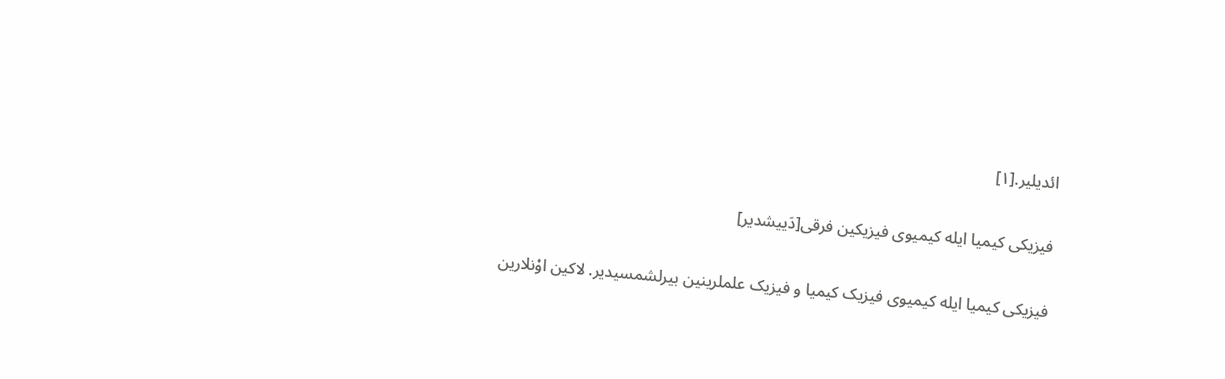ائدیلیر.[۱]

فیزیکی کیمیا ایله کیمیوی فیزیکین فرقی[دَییشدیر]

فیزیکی کیمیا ایله کیمیوی فیزیک کیمیا و فیزیک علملرینین بیرلشمسیدیر. لاکین اوْنلارین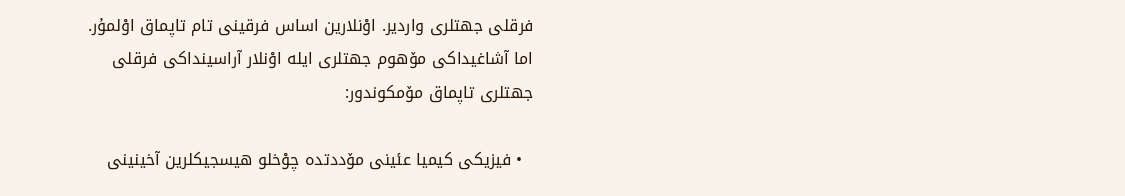فرقلی جهتلری واردیر. اوْنلارین اساس فرقینی تام تاپماق اوْلمۇر. اما آشاغیداکی مۆهوم جهتلری ایله اوْنلار آراسینداکی فرقلی جهتلری تاپماق مۆمکوندور:

  • فیزیکی کیمیا عئینی مۆددتده چوْخلو هیسجیکلرین آخینینی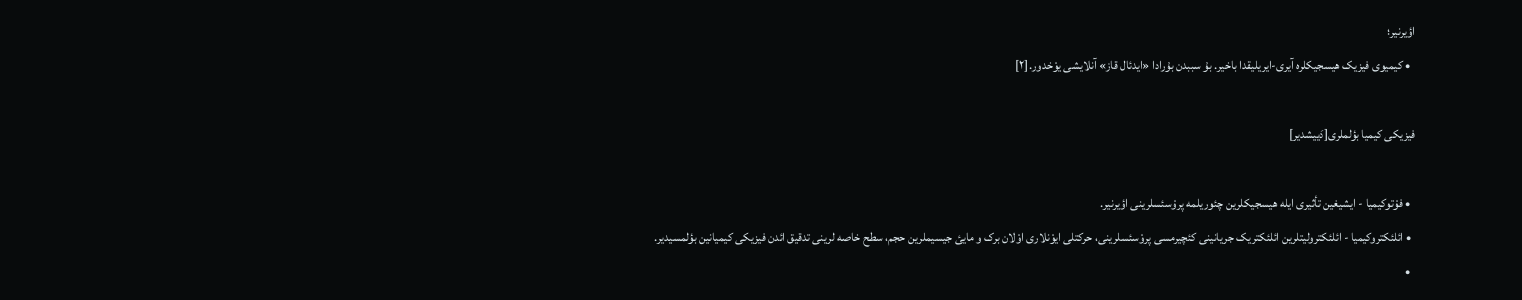اؤیرنیر؛
  • کیمیوی فیزیک هیسجیکلره آیری-ایریلیقدا باخیر. بۇ سببدن بۇرادا «ایدئال قاز» آنلایشی یوْخدور.[۲]

فیزیکی کیمیا بؤلملری[دَییشدیر]

  • فوْتوکیمیا - ایشیغین تأثیری ایله هیسجیکلرین چئوریلمه پروْسئسلرینی اؤیرنیر.
  • ائلئکتروکیمیا - ائلئکترولیتلرین ائلئکتریک جریانینی کئچیرمسی پروْسئسلرینی، حرکتلی ایوْنلاری اوْلان برک و مایئ جیسیملرین حجم، سطح خاصه لرینی تدقیق ائدن فیزیکی کیمیانین بؤلمسیدیر.
  •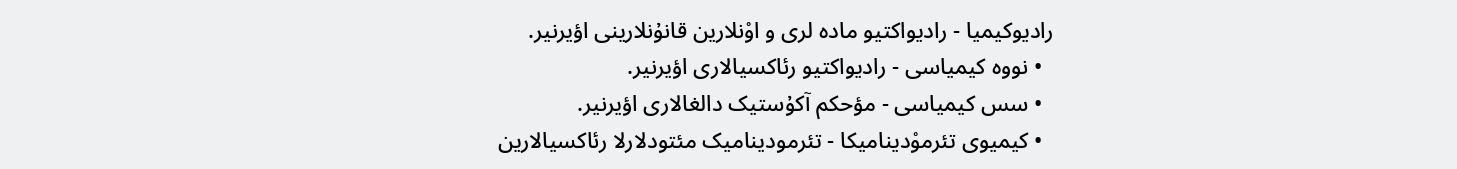رادیوکیمیا - رادیواکتیو ماده لری و اوْنلارین قانۇنلارینی اؤیرنیر.
  • نووه کیمیاسی - رادیواکتیو رئاکسیالاری اؤیرنیر.
  • سس کیمیاسی - مؤحکم آکۇستیک دالغالاری اؤیرنیر.
  • کیمیوی تئرموْدینامیکا - تئرمودینامیک مئتودلارلا رئاکسیالارین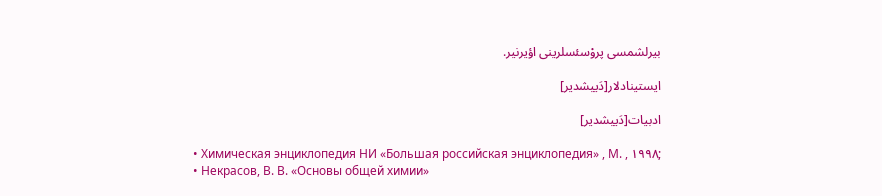بیرلشمسی پروْسئسلرینی اؤیرنیر.

ایستینادلار[دَییشدیر]

ادبیات[دَییشدیر]

  • Химическая энциклопедия НИ «Большая российская энциклопедия» , М. , ۱۹۹۸;
  • Некрасов, В. В. «Основы общей химии»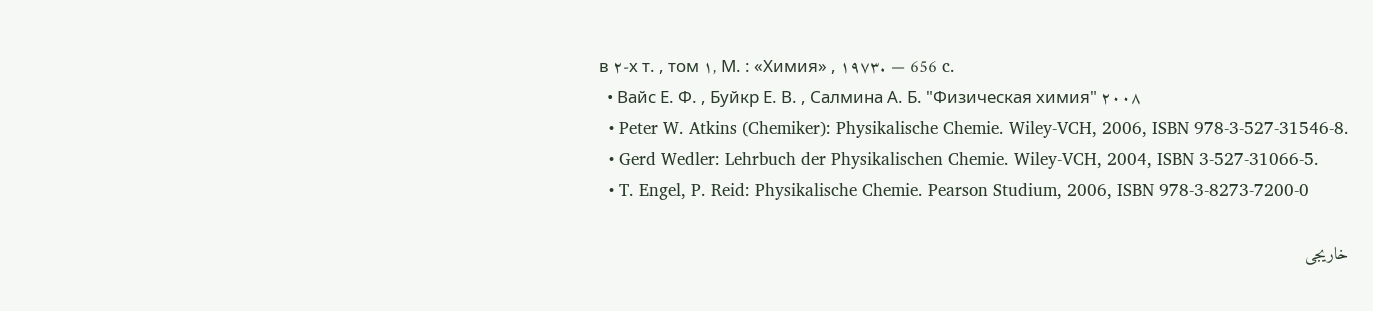в ۲-х т. , том ۱, М. : «Химия» , ۱۹۷۳. — 656 c.
  • Вайс Е. Ф. , Буйкр Е. В. , Салмина А. Б. "Физическая химия" ۲۰۰۸
  • Peter W. Atkins (Chemiker): Physikalische Chemie. Wiley-VCH, 2006, ISBN 978-3-527-31546-8.
  • Gerd Wedler: Lehrbuch der Physikalischen Chemie. Wiley-VCH, 2004, ISBN 3-527-31066-5.
  • T. Engel, P. Reid: Physikalische Chemie. Pearson Studium, 2006, ISBN 978-3-8273-7200-0

خاریجی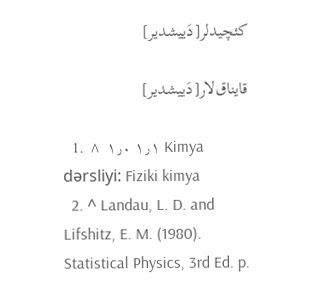کئچیدلر[دَییشدیر]

قایناق‌لار[دَییشدیر]

  1. ^ ۱٫۰ ۱٫۱ Kimya dərsliyi: Fiziki kimya
  2. ^ Landau, L. D. and Lifshitz, E. M. (1980). Statistical Physics, 3rd Ed. p.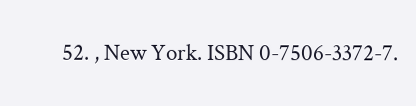52. , New York. ISBN 0-7506-3372-7.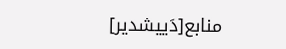منابع[دَییشدیر]